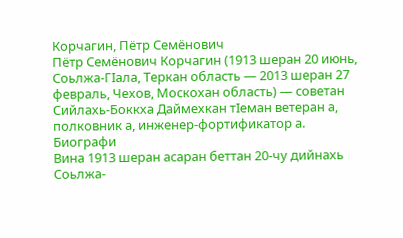Корчагин, Пётр Семёнович
Пётр Семёнович Корчагин (1913 шеран 20 июнь, Соьлжа-ГӀала, Теркан область — 2013 шеран 27 февраль, Чехов, Москохан область) — советан Сийлахь-Боккха Даймехкан тӀеман ветеран а, полковник а, инженер-фортификатор а.
Биографи
Вина 1913 шеран асаран беттан 20-чу дийнахь Соьлжа-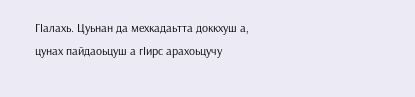ГӀалахь. Цуьнан да мехкадаьтта доккхуш а, цунах пайдаоьцуш а гӀирс арахоьцучу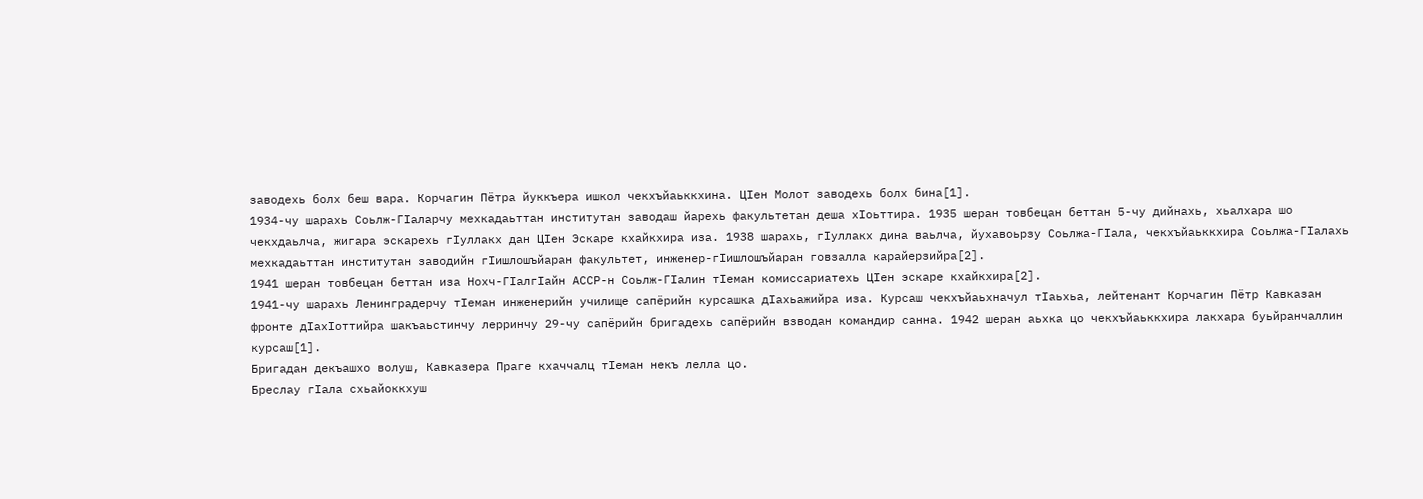заводехь болх беш вара. Корчагин Пётра йуккъера ишкол чекхъйаьккхина. ЦӀен Молот заводехь болх бина[1].
1934-чу шарахь Соьлж-ГӀаларчу мехкадаьттан институтан заводаш йарехь факультетан деша хӀоьттира. 1935 шеран товбецан беттан 5-чу дийнахь, хьалхара шо чекхдаьлча, жигара эскарехь гӀуллакх дан ЦӀен Эскаре кхайкхира иза. 1938 шарахь, гӀуллакх дина ваьлча, йухавоьрзу Соьлжа-ГӀала, чекхъйаьккхира Соьлжа-ГӀалахь мехкадаьттан институтан заводийн гӀишлошъйаран факультет, инженер-гӀишлошъйаран говзалла карайерзийра[2].
1941 шеран товбецан беттан иза Нохч-ГӀалгӀайн АССР-н Соьлж-ГӀалин тӀеман комиссариатехь ЦӀен эскаре кхайкхира[2].
1941-чу шарахь Ленинградерчу тӀеман инженерийн училище сапёрийн курсашка дӀахьажийра иза. Курсаш чекхъйаьхначул тӀаьхьа, лейтенант Корчагин Пётр Кавказан фронте дӀахӀоттийра шакъаьстинчу лерринчу 29-чу сапёрийн бригадехь сапёрийн взводан командир санна. 1942 шеран аьхка цо чекхъйаьккхира лакхара буьйранчаллин курсаш[1].
Бригадан декъашхо волуш, Кавказера Праге кхаччалц тӀеман некъ лелла цо.
Бреслау гӀала схьайоккхуш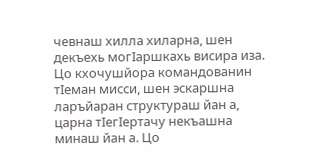чевнаш хилла хиларна, шен декъехь могӀаршкахь висира иза. Цо кхочушйора командованин тӀеман мисси, шен эскаршна ларъйаран структураш йан а, царна тӀегӀертачу некъашна минаш йан а. Цо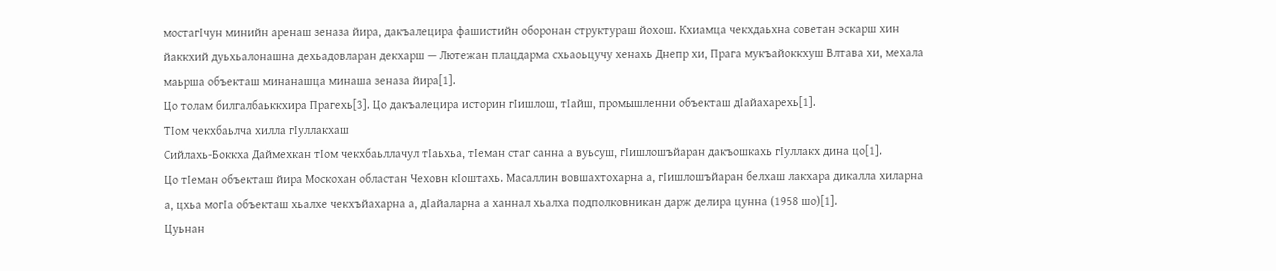мостагӀчун минийн аренаш зеназа йира, дакъалецира фашистийн оборонан структураш йохош. Кхиамца чекхдаьхна советан эскарш хин йаккхий дуьхьалонашна дехьадовларан декхарш — Лютежан плацдарма схьаоьцучу хенахь Днепр хи, Прага мукъайоккхуш Влтава хи, мехала маьрша объекташ минанашца минаша зеназа йира[1].
Цо толам билгалбаьккхира Прагехь[3]. Цо дакъалецира историн гӀишлош, тӀайш, промышленни объекташ дӀайахарехь[1].
ТӀом чекхбаьлча хилла гӀуллакхаш
Сийлахь-Боккха Даймехкан тӀом чекхбаьллачул тӀаьхьа, тӀеман стаг санна а вуьсуш, гӀишлошъйаран дакъошкахь гӀуллакх дина цо[1].
Цо тӀеман объекташ йира Москохан областан Чеховн кӀоштахь. Масаллин вовшахтохарна а, гӀишлошъйаран белхаш лакхара дикалла хиларна а, цхьа могӀа объекташ хьалхе чекхъйахарна а, дӀайаларна а ханнал хьалха подполковникан дарж делира цунна (1958 шо)[1].
Цуьнан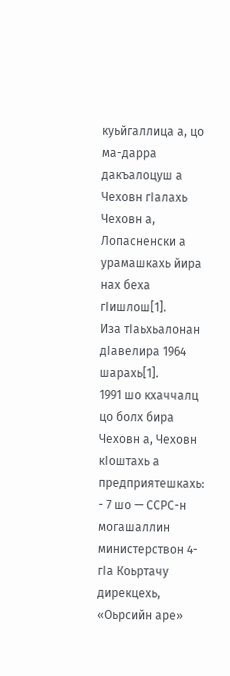куьйгаллица а, цо ма-дарра дакъалоцуш а Чеховн гӀалахь Чеховн а, Лопасненски а урамашкахь йира нах беха гӀишлош[1].
Иза тӀаьхьалонан дӀавелира 1964 шарахь[1].
1991 шо кхаччалц цо болх бира Чеховн а, Чеховн кӀоштахь а предприятешкахь:
- 7 шо — ССРС-н могашаллин министерствон 4-гӀа Коьртачу дирекцехь, «Оьрсийн аре»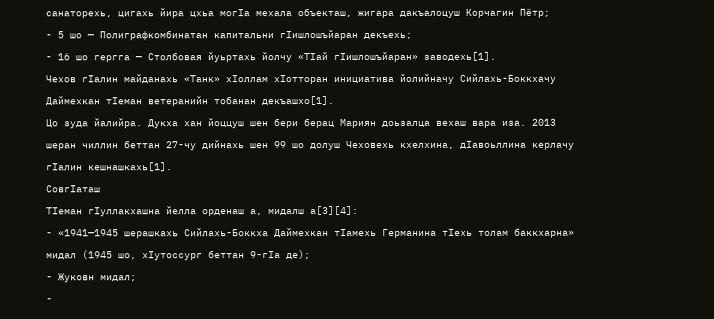санаторехь, цигахь йира цхьа могӀа мехала объекташ, жигара дакъалоцуш Корчагин Пётр;
- 5 шо — Полиграфкомбинатан капитальни гӀишлошъйаран декъехь;
- 16 шо гергга — Столбовая йуьртахь йолчу «ТӀай гӀишлошъйаран» заводехь[1].
Чехов гӀалин майданахь «Танк» хӀоллам хӀотторан инициатива йолийначу Сийлахь-Боккхачу Даймехкан тӀеман ветеранийн тобанан декъашхо[1].
Цо зуда йалийра. Дукха хан йоццуш шен бери берац Мариян доьзалца вехаш вара иза. 2013 шеран чиллин беттан 27-чу дийнахь шен 99 шо долуш Чеховехь кхелхина, дӀавоьллина керлачу гӀалин кешнашкахь[1].
СовгӀаташ
ТӀеман гӀуллакхашна йелла орденаш а, мидалш а[3][4]:
- «1941—1945 шерашкахь Сийлахь-Боккха Даймехкан тӀамехь Германина тӀехь толам баккхарна» мидал (1945 шо, хӀутоссург беттан 9-гӀа де);
- Жуковн мидал;
-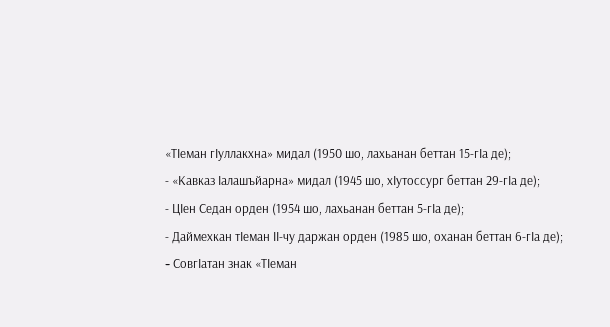«ТӀеман гӀуллакхна» мидал (1950 шо, лахьанан беттан 15-гӀа де);
- «Кавказ Ӏалашъйарна» мидал (1945 шо, хӀутоссург беттан 29-гӀа де);
- ЦӀен Седан орден (1954 шо, лахьанан беттан 5-гӀа де);
- Даймехкан тӀеман ӀӀ-чу даржан орден (1985 шо, оханан беттан 6-гӀа де);
- CовгӀатан знак «ТӀеман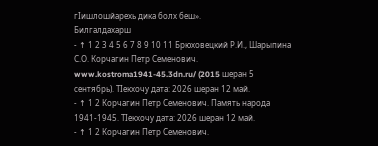гӀишлошйарехь дика болх беш».
Билгалдахарш
- ↑ 1 2 3 4 5 6 7 8 9 10 11 Брюховецкий Р.И., Шарыпина С.О. Корчагин Петр Семенович. www.kostroma1941-45.3dn.ru/ (2015 шеран 5 сентябрь). ТӀекхочу дата: 2026 шеран 12 май.
- ↑ 1 2 Корчагин Петр Семенович. Память народа 1941-1945. ТӀекхочу дата: 2026 шеран 12 май.
- ↑ 1 2 Корчагин Петр Семенович.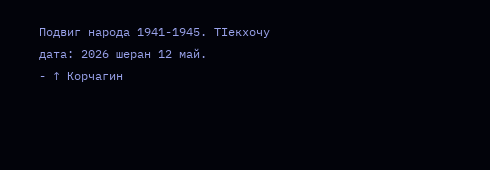Подвиг народа 1941-1945. ТӀекхочу дата: 2026 шеран 12 май.
- ↑ Корчагин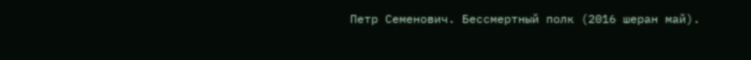Петр Семенович. Бессмертный полк (2016 шеран май).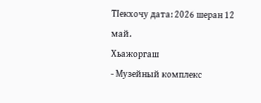ТӀекхочу дата: 2026 шеран 12 май.
Хьажоргаш
- Музейный комплекс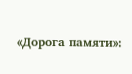«Дорога памяти»: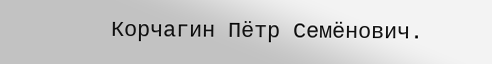Корчагин Пётр Семёнович.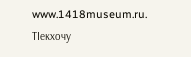www.1418museum.ru. ТӀекхочу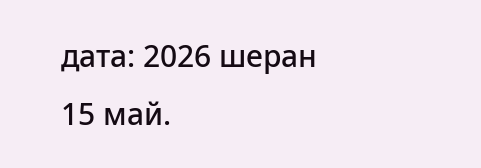дата: 2026 шеран 15 май.